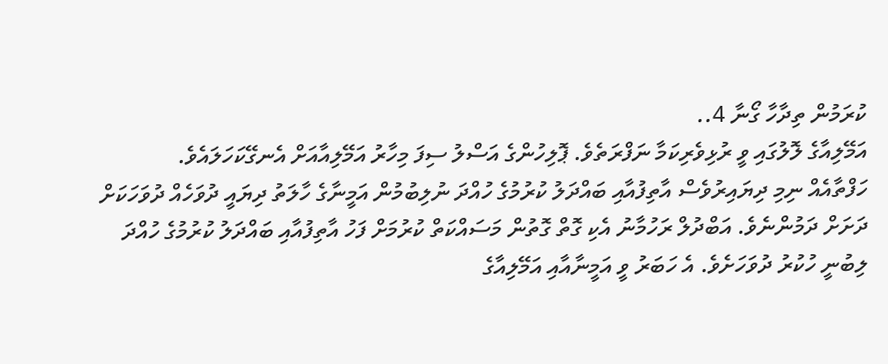ކުރަމުން ތިދާހާ ގޯނާ 4..
އަމޭލިއާގެ ލޮލުގައި ވީ ރުޅިވެރިކަމާ ނަފްރަތެވެ. ޕޮލިހުންގެ އަސްލު ސިފަ މިހާރު އަމޭލިއާއަށް އެނގޭކަހަލައެވެ.
ހަފްތާއެއް ނިމި ދިޔައިރުވެސް އާތިފުއާއި ބައްދަލު ކުރުމުގެ ހުއްދަ ނުލިބުމުން އަމީނާގެ ހާލަތު ދިޔައީ ދުވަހެއް ދުވަހަކަށް ދަށަށް ދަމުންނެވެ. އަބްދުލް ރަހުމާނު އެކި ގޮތް ގޮތުން މަސައްކަތް ކުރުމަށް ފަހު އާތިފުއާއި ބައްދަލު ކުރުމުގެ ހުއްދަ ލިބުނީ ހުކުރު ދުވަހަށެވެ. އެ ހަބަރު ވީ އަމީނާއާއި އަމޭލިއާގެ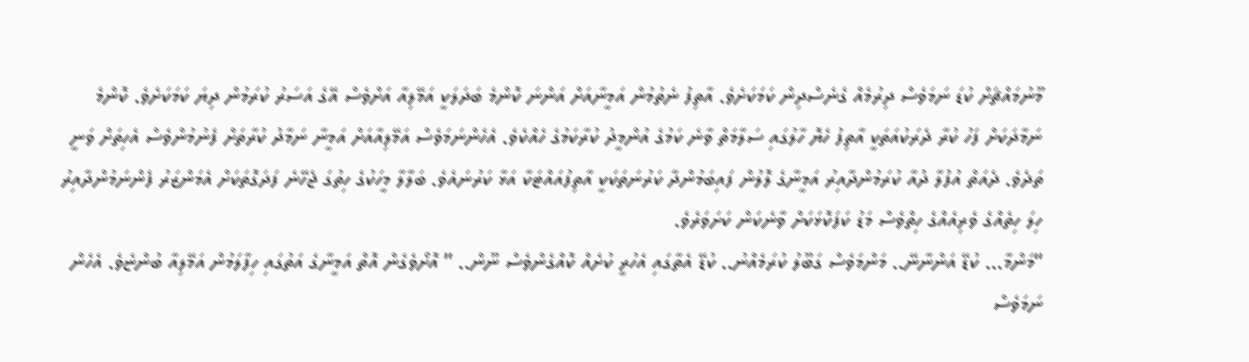މޫނުމައްޗަށް ކުޑަ ނަމަވެސް ދިރުމެއް ގެނެސްދިން ކަމަކަށެވެ. އާތިފު ނެތުމުން އަމީނާއަށް އަންނަ ކޮންމެ ބަދަލަކީ އަމޭލިއާ އަށްވެސް އޭގެ އަސަރު ކުރަމުން ދިޔަ ކަމަކަށެވެ. ކޮންމެ ނަމާދަކަށް ފަހު ކުރާ ދެރަކުއަތަކީ އާތިފު ހެޔޮ ހާލުގައި ސަލާމަތް ވާނެ ކަމުގެ އުންމީދު ކުރާކަމުގެ ހެއްކެވެ. އެހެންނަމަވެސް އަމޭލިއާއަށް އަމީނާ ނަމާދު ކުރާތަށް ފެނުމުންވެސް އެހިތަށް ވަނީ ތަދެވެ. ދެއަތް އުފުލާ ދުއާ ކުރަމުންދާއިރު އަމީނާގެ ލޮލުން ފައިބަމުންދާ ކަރުނަތަކަކީ އާތިފުއައްޓަކާ އަޅާ ކަރުނައެވެ. ބަލާލާ މީހަކުގެ ހިތުގަ ޖެހޭނެ ފަދަގޮތަކަށް އެމަންޒަރު ފެންނަމުންދާއިރު ހިލަ ހިތެއްގެ ވެރިއެއްގެ ހިތްވެސް މަޑު ކަފަކޮޅަކަށް ވާނެކަން ކަށަވަރެވެ.
“މަންމާ… ކުޑޭ އަންނާނޭ.. މަންމަވެސް ގަބޫލު ކުރަމެއްނު.. ކުޑޭ އެތާގައި އެހުރީ ކުށެއް ކޮއްގެންވެސް ނޫން.. ” އޮށޯވެގެން އޮތް އަމީނާގެ އަތުގައި ހިފާލަމުން އަމޭލިއާ ބުންޏެވެ. އެހެން ނަމަވެސް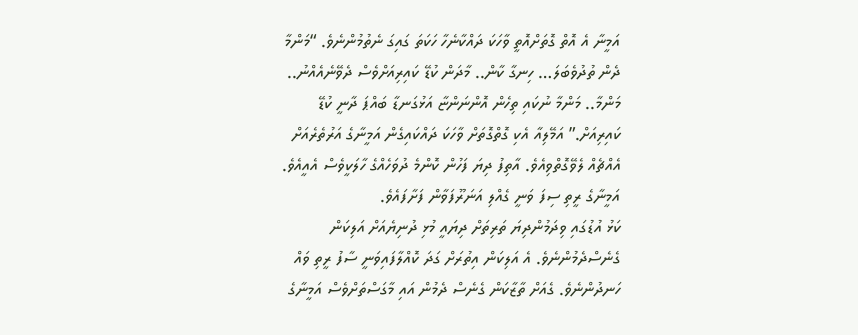އަމީނާ އެ އޮތް ގޮތަށްއޮތީ ވާހަކަ ދައްކާނެހާ ހަކަތަ ގައިގަ ނެތުމުންނެވެ. “މަންމާ ދެން ތުދުވެބަލަ… ހިނގާ ކާން.. މާދަން ކުޑޭ ކައިރިއަށްވެސް ދެވޭނެއެއްނު.. މަންމާ.. މަންމާ ނުކައި ތިހެން އޮންނަންޏާ އަޅުގަނޑާ ބައްޕަ ދާނީ ކުޑޭ ކައިރިއަށް.” އަމޭލިއާ އެކި ގޮތްގޮތަށް ވާހަކަ ދައްކައިގެން އަމީނާގެ އަރުތެރެއަށް އެއްޗެއް ލެވޭގޮތްވިއެވެ. އާތިފު ދިޔަ ފަހުން ކޮންމެ ދުވަހެއްގެ ހާލަކީވެސް އެއީއެވެ. އަމީނާގެ ރީތި ސިފަ ވަނީ ގެއްލި އަނަރޫފަވާން ފަށާފައެވެ.
ކަޅު އުޑުގައި ވިދަމުންދިޔަ ތަރިތަށް ދިޔައީ މުޅި ދުނިޔެއަށް އަލިކަން ގެނެސްދެމުންނެވެ. އެ އަލިކަން އިތުރަށް ގަދަ ކޮއްލާފައިވަނީ ސާފު ރީތި ވައް ހަނދުންނެވެ. ގެއަށް ތާޒާކަން ގެނެސް ދެމުން އައި މާގަސްތަށްވެސް އަމީނާގެ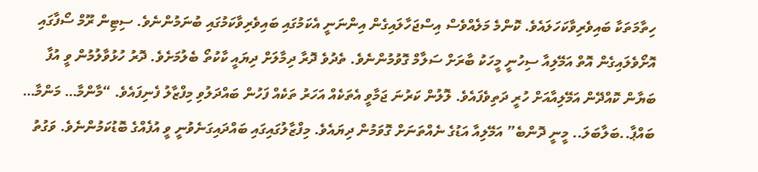ހިތާމަތަކާ ބައިވެރިވާކަހަލައެވެ. ކޮންމެ މަލެއްވެސް އިސްޖަހާލައިގެން އިންނަނީ އެކަމުގައި ބައިވެރިވާކަމުގައި ބުނަމުންނެވެ. ސިޓިން ރޫމް ސޯފާގައި އޮށޯވެލައިގެން އޮތް އަމޭލިއާ ސިހުނީ މީހަކު ބާރަށް ސަލާމް ގޮވުމުންނެވެ. ތެދުވެ ދޮރާ ދިމާލަށް ދިޔައީ ކާކުތޯ ބެލުމަށެވެ. ދޮރު ހުޅުވާލުމުން ވީ އުފާ ބަޔާން ކޮއްދޭން އަމޭލިއާއަށް ހުރީ ދަތިވެފައެވެ. ލޮލުން ކަރުނަ ޖަމާވީ އެތަކެއް އަހަރު ތަކެއް ފަހުން ބައްދަލުވި މިފްޒާލު ފެނިފައެވެ. “މާންމާ… މަންމާ… ބައްޕާ..ބަލާބަލަ.. މީނީ ދޮންބެ” އަމޭލިއާ އަޑުގެ ނެއްތަނަށް ގޮވަމުން ދިޔައެވެ. މިފްޒާލުގައިގައި ބައްދައިގަނެވުނީ ވީ އުފެއްގެ ބޮޑުކަމުންނެވެ. ވަގުތު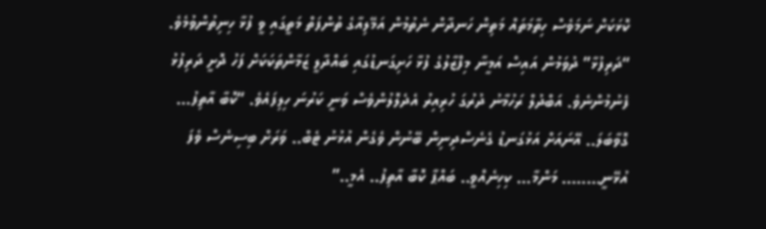ކޮޅަކަށް ނަމަވެސް ހިތާމަތައް މަތިން ހަނދާން ނެތުމުން އަމޭލިއާގެ ތުންފަތް މަތީގައި ވީ ފުޅާ ހިނިތުންވުމެވެ.
“ދަރިފުޅާ” ދުވަމުން އައިސް އަމީނާ މިފްޒާލުގެ ފުޅާ ހަށިގަނޑުގައި ބައްދާލީ ޒަމާންތަކަކަށް ފަހު ދޮށީ ދަރިފުޅު ފެނުމުންނެވެ. އަބްދުލް ރަހުމާނު ދުރުގަ ހުރިއިރު އެދެލޮލުންވެސް ވަނީ ކަރުނަ ހިލިފައެވެ. “ކޮބާ އާތިފު… ގޮވާބަލަ.. އޭނައަށް އަޅުގަނޑު ގެނެސްދިނިން ބޭނުން ވެގެން އުޅުނު ޓެބް.. ވަރަށް ބިސިނެސް ވެފަ އުޅޭނީ…….. މަންމާ… ކިހިނެއްވީ.. ބައްޕާ ކޮބާ އާތިފު.. އެމީ..”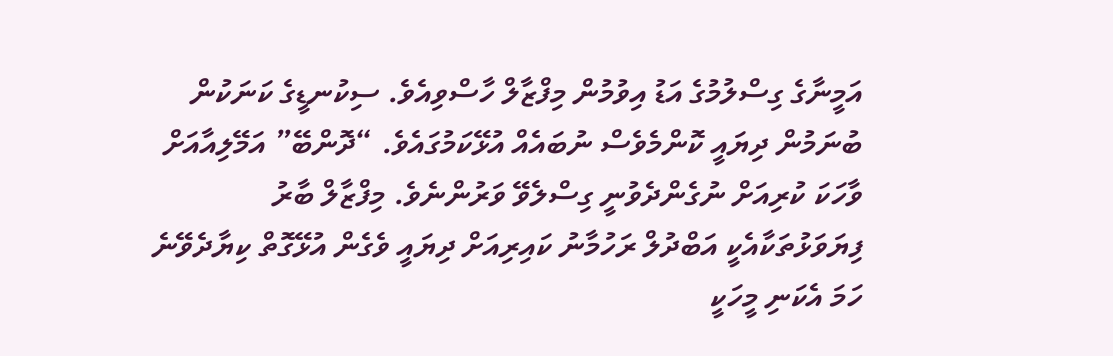އަމީނާގެ ގިސްލުމުގެ އަޑު އިވުމުން މިފްޒާލް ހާސްވިއެވެ. ސިކުނޑީގެ ކަނަކުން ބުނަމުން ދިޔައީ ކޮންމެވެސް ނުބައެއް އުޅޭކަމުގައެވެ. “ދޮންބޭ” އަމޭލިއާއަށް ވާހަކަ ކުރިއަށް ނުގެންދެވުނީ ގިސްލެވޭ ވަރުންނެވެ. މިފްޒާލް ބާރު ފިޔަވަޅުތަކާއެކީ އަބްދުލް ރަހުމާނު ކައިރިއަށް ދިޔައީ ވެގެން އުޅޭގޮތް ކިޔާދެވޭނެ ހަމަ އެކަނި މީހަކީ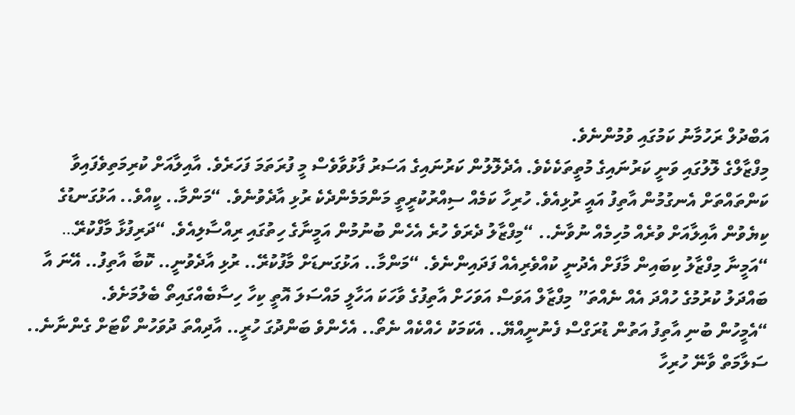އަބްދުލް ރަހުމާނު ކަމުގައި ވުމުންނެވެ.
މިފްޒާލްގެ ލޮލުގައި ވަނީ ކަރުނައިގެ މުތީތަކެކެވެ. އެދެލޮލުން ކަރުނައިގެ އަސަރު ފާޅުވާވެސް މީ ފުރަތަމަ ފަހަރެވެ. އާއިލާއަށް ކުރިމަތިވެފައިވާ ކަންތައްތަށް އެނގުމުން އާތިފު އައީ ރުޅިއެވެ. ހުރިހާ ކަމެއް ސިއްރުކުރީތީ މަންމަމެންދެކެ ރުޅި އާދެވުނެވެ. “މަންމާ.. ކީއްވެ.. އަޅުގަނޑުގެ ކިޔެވުން އާއިލާއަށް ވުރެއް މުހިމެއް ނުވާނެ.. “މިފްޒާލު ދެރަވެ ހުރެ އެހެން ބުނުމުން އަމީނާގެ ހިތުގައި ރިއްސާލިއެވެ. “ދަރިފުޅާ މާފްކުރޭ… “އަމީނާ މިފްޒާލު ކިބައިން މާފަށް އެދުނީ ކުއްވެރިއެއް ފަދައިންނެވެ. “މަންމާ.. އަޅުގަނޑަށް މާފުކުރޭ.. ރުޅި އާދެވުނީ.. ކޮބާ އާތިފު.. އޭނަ އާ ބައްދަލު ކުރުމުގެ ހުއްދަ އެއް ނެއްތަ” މިފްޒާލް އަވަސް އަވަހަށް އާތިފުގެ ވާހަކަ އަހާލީ މައްސަލަ އޮތީ ކިހާ ހިސާބެއްގައިތޯ ބެލުމަށެވެ.
“އެމީހުން ބުނި އާތިފު އަތުން ޑުރަގްސް ފެނުނީއްޔޭ.. އެކަމަކު ހެއްކެއް ނެތޯ.. އެހެންވެ ބަންދުގަ ހުރީ.. އާދިއްތަ ދުވަހުން ކޯޓަށް ގެންނާނެ.. ސަލާމަތް ވާނޭ ހުރިހާ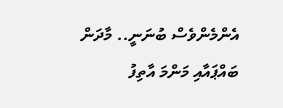އެންމެންވެސް ބުނަނީ.. މާދަން ބައްޕައާއި މަންމަ އާތިފު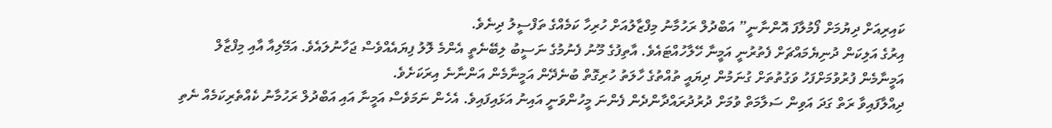ކައިރިއަށް ދިޔުމަށް ފޯމުލާފަ އޮންނާނީ” އަބްދުލް ރަހުމާނު މިފްޒާލުއަށް ހުރިހާ ކަމެއްގެ ތަފްސީލު ދިނެވެ.
އިރުގެ އަލިކަން ދުނިޔެމައްޗަށް ފެތުރުނީ އަމީނާ ހޭލާހުއްޓައެވެ. އާތިފުގެ މޫނު ފެނުމުގެ ނަސީބު ލިބޭނެތީ އެންމެ ލޮލު ފިޔައެއްވެސް ޖަހާނުލައެވެ. އަމޭލިއާ އާއި މިފްޒާލް އަމީނާމެން ފުރުވުމަށްފަހު ވަގުތުތަށް ގުނަމުން ދިޔައީ ތުއްތުގެ ހާލަތު ހުރިގޮތް ބުނެދޭން އަމީނާމެން އަންނާނެ އިރަކަށެވެ.
ދިއްލާފައިވާ ރަތް ގަދަ އަވިން ސަލާމަތް ވުމަށް ދުރުދުރައްދާންދެން ފެންނަ މީހުންވަނީ އައިނު އަޅައިފައިވެ. އެހެން ނަމަވެސް އަމީނާ އައި އަބްދުލް ރަހުމާނު ކެއްތެރިކަމެއް ނެތި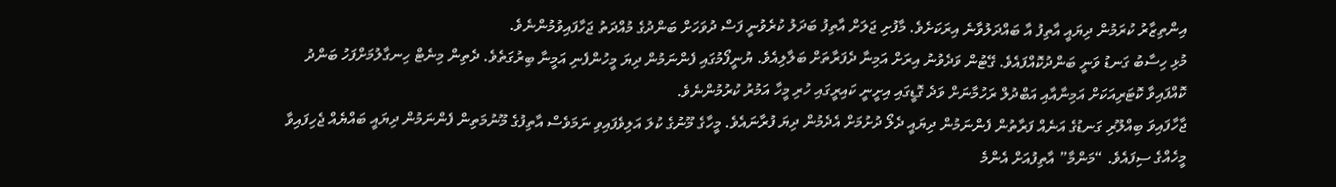އިންތިޒާރު ކުރަމުން ދިޔައީ އާތިފު އާ ބައްދަލުވާނެ އިރަކަށެވެ. މާފުށި ޖަލަށް އާތިފު ބަދަލު ކުރެވުނީ ފަސް ދުވަހަށް ބަންދުގެ މުއްދަތު ޖަހާފައިވުމުންނެވެ.
މުޅި ހިސާބު ގަނޑު ވަނީ ބަންދުކޮއްފައެވެ. ގޭޓުން ވަދެވުނު އިރަށް އަމިނާ ދެފަރާތަށް ބަލާލިއެވެ. ޔުނީފޯމުގައި ފެންނަމުން ދިޔަ މީހުންފެނި އަމީނާ ބިރުގަތެވެ. ދެތިން މިނެޓް ހިނގާލުމަށްފަހު ބަންދު ކޮއްފައިވާ ކޮޓަރިއަކަށް އަމިނާއާއި އަބްދުލް ރަހުމާނަށް ވަދެ ގޮޑީގައި އިށީނީ ކައިރީގައި ހުރި މީހާ އަމުރު ކުރުމުންނެވެ.
ޖާހާފައިވަ ބިއްލޫރި ގަނޑުގެ އަނެއް ފަރާތުން ފެންނަމުން ދިޔައީ ދެލޯ ދުށުމަށް އެދެމުން ދިޔަ ފުރާނައެވެ. މީހާގެ މޫނުގެ ކުލަ އަލިވެފައިވި ނަމަވެސް އާތިފުގެ މޫނުމަތިން ފެންނަމުން ދިޔައީ ބައްޔެއް ޖެހިފައިވާ މީހެއްގެ ސިފައެވެ. “މަންމާ” އާތިފުއަށް އެންމެ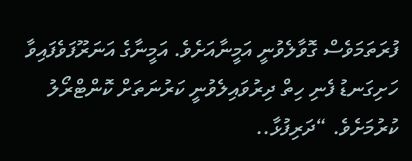ފުރަތަމަވެސް ގޮވާލެވުނީ އަމީނާއަށެވެ. އަމީނާގެ އަނަރޫފަވެފައިވާ ހަށިގަނޑު ފެނި ހިތް ދިރުވައިލެވުނީ ކަރުނަތަށް ކޮންޓްރޯލު ކުރުމަށެވެ. “ދަރިފުޅާ..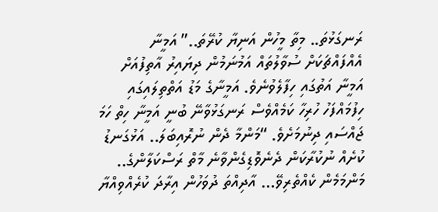ރަނގަޅުތަ.. މިތާ މީހުން އަނިޔާ ކުރޭތަ..” އަމީނާ އެއްފައްޗަކަށް ސުވާލުތައް އަމުނަމުން ދިޔައިރު އާތިފުއަށް އަމީނާ އަތުގައި ހިފާލެވުނެވެ. އަމީނާގެ މަޑު އަތްތިލައިގައި ހިފުމައްފަހު ހުރިހާ ކަމެއްވެސް ރަނގަޅުވާނޭ ބުނީ އަމީނާ ހިތް ހަމަ ޖައްސައި ދިނުމަށެވެ. “މަންމާ ދެން ނުރޮއިބަލަ.. އަޅުގަނޑު ކުށެއް ނުކުރާކަން ދެނެވޮޑިގެންވާނެ މާތް ރަސްކަލާންގެ.. މަންމަމެން ކެއްތެރިވޭ… އާދިއްތަ ދުވަހުން އިރާދަ ކުރެއްވިއްޔާ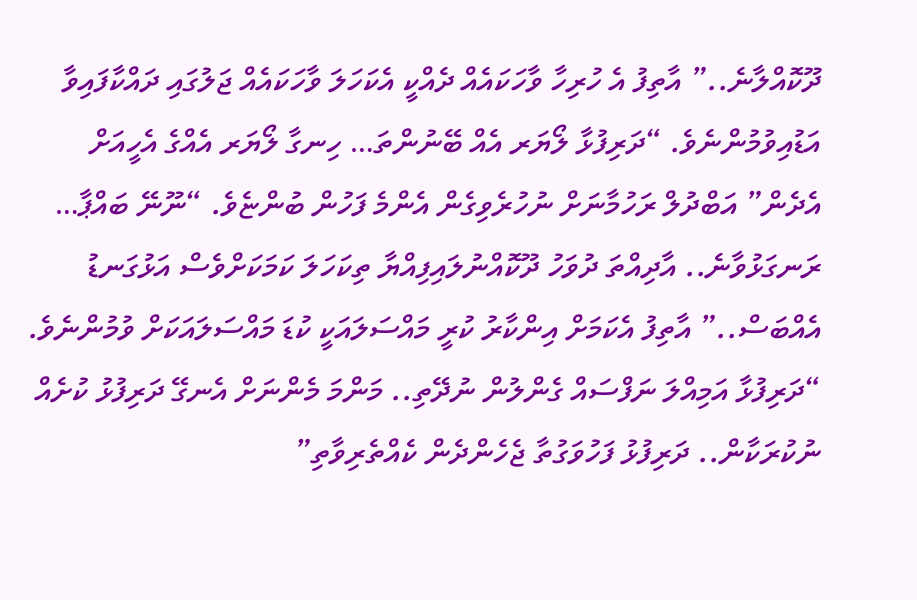ދޫކޮއްލާނެ..” އާތިފު އެ ހުރިހާ ވާހަކައެއް ދެއްކީ އެކަހަލަ ވާހަކައެއް ޖަލުގައި ދައްކާފައިވާ އަޑުއިވުމުންނެވެ. “ދަރިފުޅާ ލޯޔަރ އެއް ބޭނުންތަ… ހިނގާ ލޯޔަރ އެއްގެ އެހީއަށް އެދެން” އަބްދުލް ރަހުމާނަށް ނުހުރެވިގެން އެންމެ ފަހުން ބުންޏެވެ. “ނޫނޭ ބައްޕާ… ރަނގަޅުވާނެ.. އާދިއްތަ ދުވަހު ދޫކޮއްނުލައިފިއްޔާ ތިކަހަލަ ކަމަކަށްވެސް އަޅުގަނޑު އެއްބަސް..” އާތިފު އެކަމަށް އިންކާރު ކުރީ މައްސަލައަކީ ކުޑަ މައްސަލައަކަށް ވުމުންނެވެ. “ދަރިފުޅާ އަމިއްލަ ނަފްސައް ގެންލުން ނުދޭތި.. މަންމަ މެންނަށް އެނގޭ ދަރިފުޅު ކުށެއް ނުކުރަކާން.. ދަރިފުޅު ފަހުވަގުތާ ޖެހެންދެން ކެއްތެރިވާތި”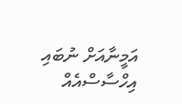އަމީނާއަށް ނުބައި އިހްސާސްއެއް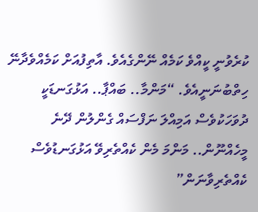ކުރެވުނީ ކީއްވެ ކަމެއް ނޭންގެއެވެ. އާތިފުއަށް ކަމެއްވެދާނޭ ހިތްބުނަނީއެވެ. “މަންމާ.. ބައްޕާ.. އަޅުގަނޑަކީ ދުވަހަކުވެސް އަމިއްލަ ނަފްސައް ގެންލުން ދޭނެ މީހެއްނޫން.. މަންމަ މެން ކެއްތެރިވޭ އަޅުގަނޑުވެސް ކެއްތެރިވާނަން”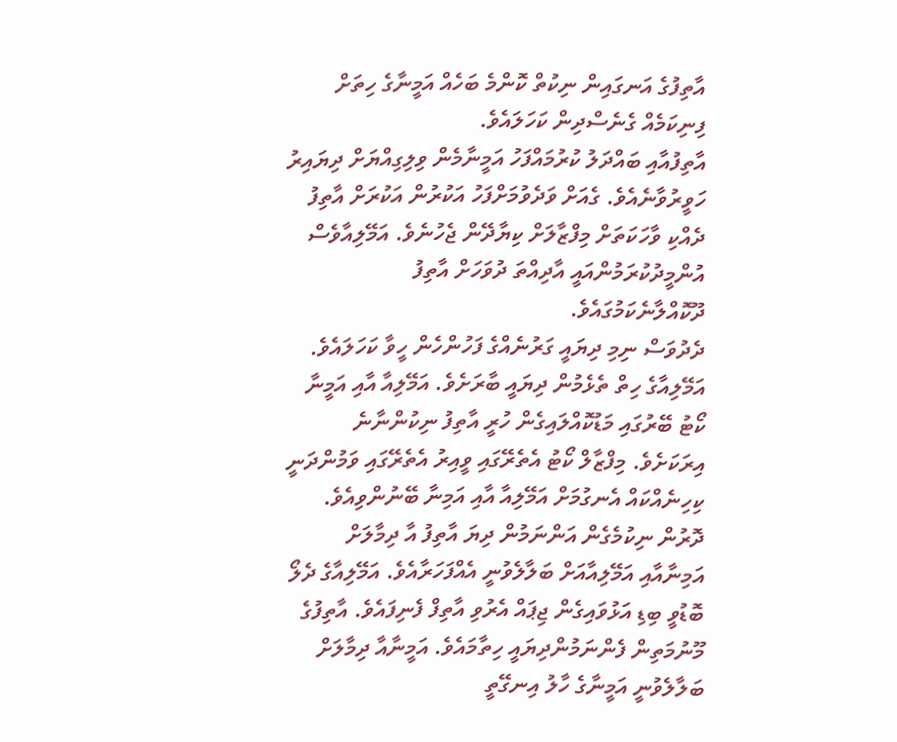އާތިފުގެ އަނގައިން ނިކުތް ކޮންމެ ބަހެއް އަމީނާގެ ހިތަށް ފިނިކަމެއް ގެނެސްދިން ކަހަލައެވެ.
އާތިފުއާއި ބައްދަލު ކުރުމައްފަހު އަމީނާމެން ވިލިގިއްޔަށް ދިޔައިރު ހަވީރުވާނެއެވެ. ގެއަށް ވަދެވުމަށްފަހު އަކުރުން އަކުރަށް އާތިފު ދެއްކި ވާހަކަތަށް މިފްޒާލަށް ކިޔާދޭން ޖެހުނެވެ. އަމޭލިއާވެސް އުންމީދުކުރަމުންއައީ އާދިއްތަ ދުވަހަށް އާތިފު ދޫކޮއްލާނެކަމުގައެވެ.
ދެދުވަސް ނިމި ދިޔައީ ގަރުނެއްގެ ފަހުންހެން ހީވާ ކަހަލައެވެ. އަމޭލިއާގެ ހިތް ތެޅެމުން ދިޔައީ ބާރަށެވެ. އަމޭލިއާ އާއި އަމީނާ ކޯޓު ބޭރުގައި މަޑުކޮއްލައިގެން ހުރީ އާތިފު ނިކުންނާނެ އިރަކަށެވެ. މިފްޒާލް ކޯޓު އެތެރޭގައި ވީއިރު އެތެރޭގައި ވަމުންދަނީ ކިހިނެއްކައް އެނގުމަށް އަމޭލިއާ އާއި އަމިނާ ބޭނުންވިއެވެ.
ދޮރުން ނިކުމެގެން އަންނަމުން ދިޔަ އާތިފު އާ ދިމާލަށް އަމިނާއާއި އަމޭލިއާއަށް ބަލާލެވުނީ އެއްފަހަރާއެވެ. އަމޭލިއާގެ ދެލޯ ބޮޑުވީ ބިޑި އަޅުވައިގެން ޖިޕައް އެރުވި އާތިފް ފެނިފައެވެ. އާތިފުގެ މޫނުމަތިން ފެންނަމުންދިޔައީ ހިތާމައެވެ. އަމީނާއާ ދިމާލަށް ބަލާލެވުނީ އަމީނާގެ ހާލު އިނގޭތީ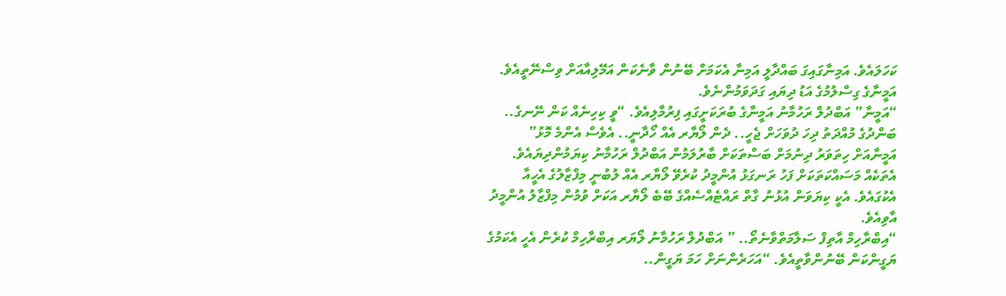ކަހަލައެވެ. އަމިނާގައިގަ ބައްދާލީ އަމިނާ އެކަމަށް ބޭނުން ވާނެކަން އަމޭލިއާއަށް ވިސްނޭތީއެވެ. އަމީނާގެ ގިސްލުމުގެ އަޑު ދިޔައި ގަދަވަމުންނެވެ.
“އަމީނާ” އަބްދުލް ރަހުމާނު އަމީނާގެ ބުރަކަށީގައި ފިރުމާލިއެވެ. “ވީ ކިހިނެއް ކަން ނޭނގެ.. ބަންދުގެ މުއްދަތު ދިހަ ދުވަހަށް ޖެހީ.. ދެން ލޯޔާރ އެއް ހޯދާނީ.. އެވެސް އެންމެ މޮޅު” އަމީނާއަށް ހިތަވަރު ދިނުމަށް ބަސްތަކަށް ބާރުލަމުން އަބްދުލް ރަހުމާނު ކިޔަމުންދިޔައެވެ.
އެތަކެއް މަސައްކަތަކަށް ފަހު ރަނގަޅު އުންމީދު ކުރެވޭ ލޯޔާރ އެއް ލުބުނީ މިފްޒާލުގެ އެހީއާ އެކުގައެވެ. އެކީ ކިޔަވަން އުޅުނު ގާތް ރައްޓެއްސެއްގެ ބޭބެ ލޯޔާރ އަކަށް ވުމުން މިފްޒާލު އުންމީދު އާވިއެވެ.
“އިބްރާހިމް އާތިފް ސަލާމަތްވާނެތޯ.. ” އަބްދުލް ރަހުމާނު ލޯޔަރ އިބްރާހިމް ކުރެން އެހީ އެކަމުގެ ޔަގީންކަން ބޭނުންވާތީއެވެ. “އަހަރެންނަށް ހަމަ ޔަގީން..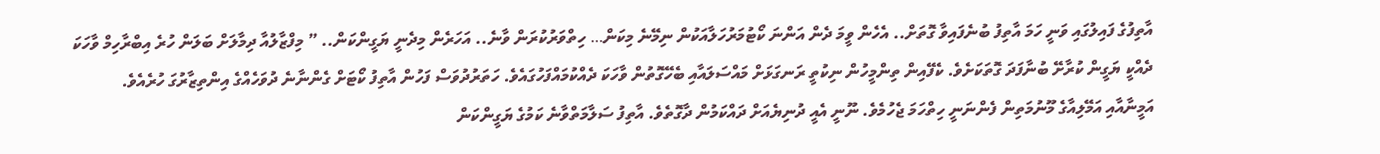އާތިފުގެ ފައިލުގައި ވަނީ ހަމަ އާތިފު ބުނެފައިވާ ގޮތަށް.. އެހެން ވީމަ ދެން އަންނަ ކޯޓުމަރުހަލާއަކުން ނިމޭނެ މިކަން… ހިތްވަރުކުރަން ވާނެ.. އަހަރެން މިދެނީ ޔަގީންކަން.. ” މިފްޒާލުއާ ދިމާލަށް ބަލަން ހުރެ އިބްރާހިމް ވާހަކަ ދެއްކީ ޔަގީން ކުރާށޭ ބުނާފަދަ ގޮތަކަށެވެ. ކެފޭއިން ތިންމީހުން ނިކުތީ ރަނގަޅަށް މައްސަލައާއި ބެހޭގޮތުން ވާހަކަ ދެއްކުމައްފަހުގައެވެ. ހަތަރުދުވަސް ފަހުން އާތިފު ކޯޓަށް ގެންނާނެ ދުވަހެއްގެ އިންތިޒާރުގަ ހުރެއެވެ.
އަމީނާއާއި އަމޭލިއާގެ މޫނުމަތިން ފެންނަނީ ހިތްހަމަ ޖެހުމެވެ. ނޫނީ އެއީ ދުނިޔެއަށް ދައްކަމުން ދާގޮތެވެ. އާތިފު ސަލާމަތްވާނެ ކަމުގެ ޔަގީންކަން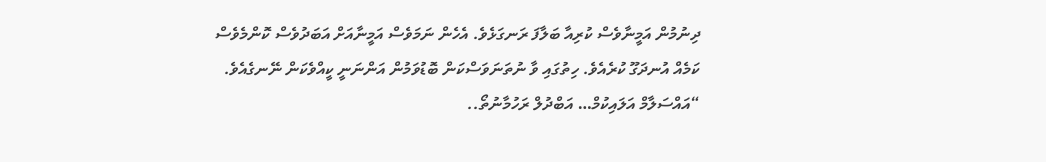ދިނުމުން އަމީނާވެސް ކުރިއާ ބަލާފަ ރަނގަޅެވެ. އެހެން ނަމަވެސް އަމީނާއަށް އަބަދުވެސް ކޮންމެވެސް ކަމެއް އުނދަގޫ ކުރެއެވެ. ހިތުގައި ވާ ނުތަނަވަސްކަން ބޮޑުވަމުން އަންނަނީ ކީއްވެކަން ނޭނގެއެވެ.
“އައްސަލާމް އަލައިކުމް… އަބްދުލް ރަހުމާނުތޯ..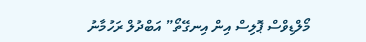މޯލްޑިވްސް ޕޮލިސް އިން އިނގޭތޯ” އަބްދުލް ރަހުމާނު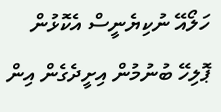ހަލޯއޭ ނުކިޔެނީސް އެކޮޅުން ޕޮލިހޭ ބުނުމުން އިށީދެގެން އިން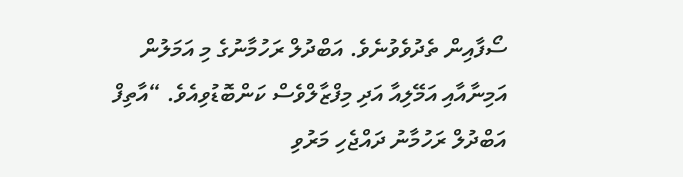ސޯފާއިން ތެދުވެވުނެވެ. އަބްދުލް ރަހުމާނުގެ މި އަމަލުން އަމިނާއާއި އަމޭލިއާ އަދި މިފްޒާލްވެސް ކަންބޮޑުވިއެވެ. “އާތިފް އަބްދުލް ރަހުމާނު ދައްޖެހި މަރުވި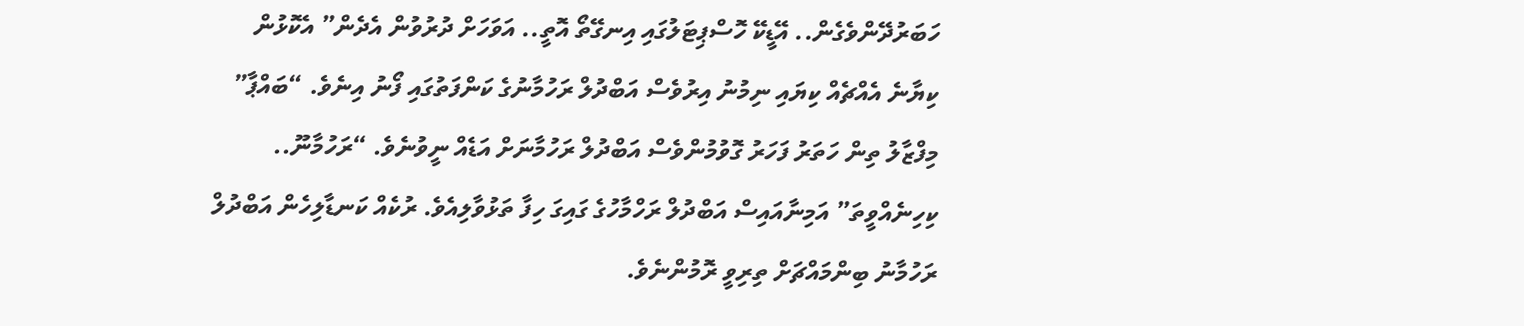ހަބަރުދޭންވެގެން.. އޭޑީކޭ ހޮސްޕިޓަލުގައި އިނގޭތޯ އޮތީ.. އަވަހަށް ދުރުވުން އެދެން” އެކޮޅުން ކިޔާނެ އެއްޗެއް ކިޔައި ނިމުނު އިރުވެސް އަބްދުލް ރަހުމާނުގެ ކަންފަތުގައި ފޯނު އިނެވެ. “ބައްޕާ” މިފްޒާލު ތިން ހަތަރު ފަހަރު ގޮވުމުންވެސް އަބްދުލް ރަހުމާނަށް އަޑެއް ނީވުނެވެ. “ރަހުމާނޫ.. ކިހިނެއްވީތަ” އަމިނާއައިސް އަބްދުލް ރަހްމާހުގެ ގައިގަ ހިފާ ތަޅުވާލިއެވެ. ރުކެއް ކަނޑާލިހެން އަބްދުލް ރަހުމާނު ބިންމައްޗަށް ތިރިވީ ރޮމުންނެވެ.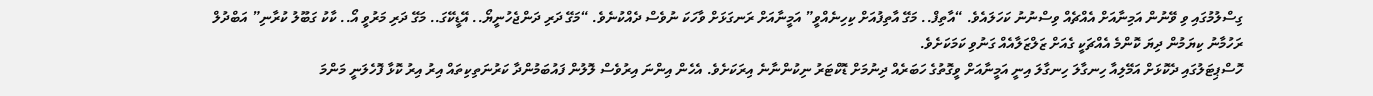ގިސްލުމުގައި ވި ވޭނުން އަމިނާއަށް އެއްޗެއް ވިސްނުނު ކަހަލައެވެ. “އާތިފް.. މަގޭ އާތިފުއަށް ކިހިނެއްވީ” އަމީނާއަށް ރަނގަޅަށް ވާހަކަ ނުވެސް ދެއްކުނެވެ. “މަގޭ ދަރި ދަންޖެހުނީޔޯ.. އޭޑީކޭގަ.. މަގޭ ދަރި މަރުވީ އޯ.. ކާކު ގަބޫލު ކުރާނި” އަބްދުލް ރަހުމާނު ކިޔަމުން ދިޔަ ކޮންމެ އެއްޗަކީ ގެއަށް ޒަލްޒަލާއެއް ގަނުވި ކަމަކަށެވެ.
ހޮސްޕިޓަލުގައި ދެކޮޅަށް އަމޭލިއާ ހިނގާލަ ހިނގާލަ އިނީ އަމީނާއަށް ވީގޮތުގެ ހަބަރެއް ދިނުމަށް ޑޮކްޓަރު ނިކުންނާނެ އިރަކަށެވެ. އެހެން އިންނަ އިރުވެސް ލޮލުން ފައުބަމުންދާ ކަރުނަތިކިތައް އިރު އިރު ކޮޅާ ފޮހެލަނީ މަންމަ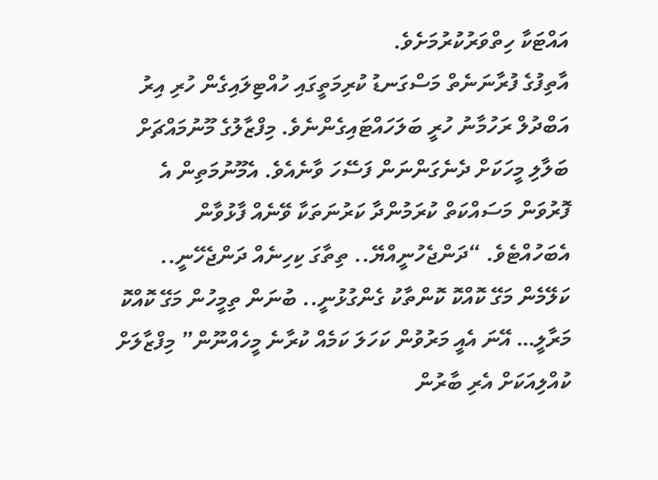އައްޓަކާ ހިތްވަރުކުރުމަށެވެ.
އާތިފުގެ ފުރާނަނެތް މަސްގަނޑު ކުރިމަތީގައި ހުއްޓިލައިގެން ހުރި އިރު އަބްދުލް ރަހުމާނު ހުރީ ބަލަހައްޓައިގެންނެވެ. މިފްޒާލުގެ މޫނުމައްޗަށް ބަލާލި މީހަކަށް ދެނެގަންނަން ފަސޭހަ ވާނެއެވެ. އެމޫނުމަތިން އެ ފޮރުވަން މަސައްކަތް ކުރަމުންދާ ކަރުނަތަކާ ވޭނެއް ފާޅުވާން އެބަހުއްޓެވެ. “ދަންޖެހުނީއްޔޭ.. ތިތާގަ ކިހިނެއް ދަންޖެހޭނީ.. ކަލޭމެން މަގޭ ކޮއްކޮ ކޮންތާކު ގެންގުޅުނީ.. ބުނަން ތިމީހުން މަގޭ ކޮއްކޮ މަރާލީ… އޭނަ އެއީ މަރުވުން ކަހަލަ ކަމެއް ކުރާނެ މީހެއްނޫން” މިފްޒާލަށް ކުއްލިއަކަށް އެރި ބާރުން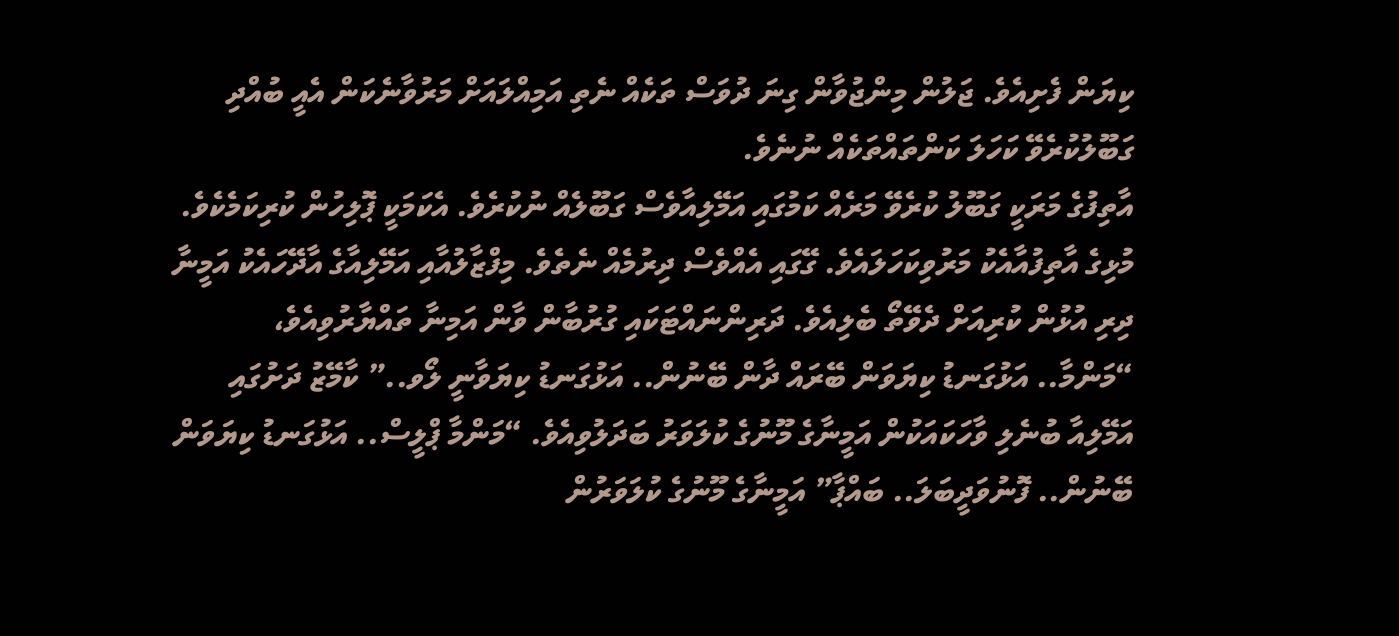ކިޔަން ފެށިއެވެ. ޖަލުން މިންޖުވާން ގިނަ ދުވަސް ތަކެއް ނެތި އަމިއްލައަށް މަރުވާނެކަން އެއީ ބުއްދި ގަބޫލުކުރެވޭ ކަހަލަ ކަންތައްތަކެއް ނުނެވެ.
އާތިފުގެ މަރަކީ ގަބޫލު ކުރެވޭ މަރެއް ކަމުގައި އަމޭލިއާވެސް ގަބޫލެއް ނުކުރެވެ. އެކަމަކީ ޕޮލިހުން ކުރިކަމެކެވެ. މުޅިގެ އާތިފުއާއެކު މަރުވިކަހަލައެވެ. ގޭގައި އެއްވެސް ދިރުމެއް ނެތެވެ. މިފްޒާލުއާއި އަމޭލިއާގެ އާދޭހައެކު އަމީނާ ދިރި އުޅުން ކުރިއަށް ދެވޭތޯ ބެލިއެވެ. ދަރިންނައްޓަކައި ގުރުބާން ވާން އަމިނާ ތައްޔާރުވިއެވެ،
“މަންމާ.. އަޅުގަނޑު ކިޔަވަން ބޭރައް ދާން ބޭނުން.. އަޅުގަނޑު ކިޔަވާނީ ލޯވ..” ކާމޭޒު ދަށުގައި އަމޭލިއާ ބުނެލި ވާހަކައަކުން އަމީނާގެ މޫނުގެ ކުލަވަރު ބަދަލުވިއެވެ. “މަންމާ ޕްލީސް.. އަޅުގަނޑު ކިޔަވަން ބޭނުން.. ފޮނުވަދީބަލަ.. ބައްޕާ” އަމީނާގެ މޫނުގެ ކުލަވަރުން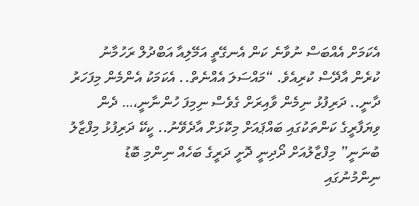އެކަމަށް އެއްބަސް ނުވާނެ ކަން އެނގޭތީ އަމޭލިއާ އަބްދުލް ރަހުމާނު ކުރެން އާދޭސް ކުރިއެވެ. “މައްސަލަ އެއްނެތް.. އެކަމަކު އެންމެން މިފަހަރު ދާނީ.. ދަރިފުޅު ނިމެން ވާއިރަށް ގެވެސް ނިމިފަ ހުންނާނީ،… ދެން ވިޔަފާރީގެ ކަންތަކުގައި ބައްޕައަށް މިކޮޅަށް އާދެވޭނު.. ކީކޭ ދަރިފުޅު މިފްޒާލު ބުނަނީ” މިފްޒާލުއަށް ދޯދިނީ ދޮށީ ދަރީގެ ބަހެއް ނިންމި ބޮޑު ނިންމުނުގައި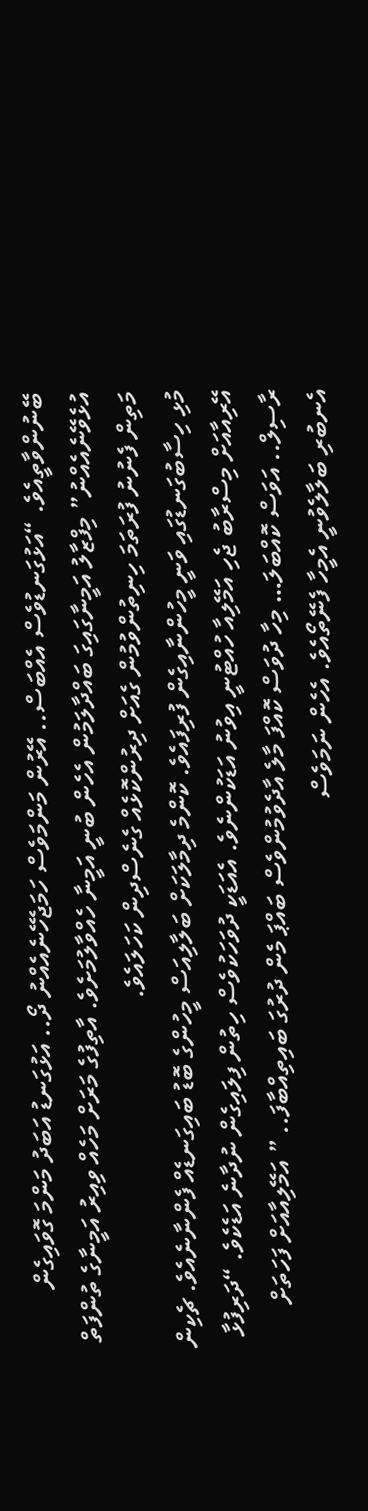ބޭނުންވާތީއެވެ. “އަޅުގަނޑުވެސް އެއްބަސް.. އޭރުން މަންމަވެސް ހަމަޖެހޭނެއެއްނު ދޯ.. އަޅުގަނޑު އަބަދު މަންމަ ގޮވައިގެން އުޅެވޭނެއެއްނު” މިފްޒާލު އަމީނާގައިގަ ބައްދާލަމުން އެހެން ބުނީ އަމީނާ ހެއްވާލުމަށެވެ. އާތިފުގެ މަރަށް މަހެއް ވިއިރު އަމީނާގެ ތުންފަތް މަތިން ފެނުނު ފުރަތަމަ ހިނިތުންވުމުން ގެއަށް ދިރުންކޮޅެއް ގެނެސްދިން ކަހަލައެވެ.
މުޅި ހިސާބުގަނޑުގައި ވަނީ މީހުންނާއިގެން ފުރިފައެވެ. ކޮންމެ ދިމާލަކަށް ބަލާލިއަސް މީހުންގެ ބޮޑު ބައިގަނޑެއް ފެންނާނެއެވެ. ޗެކިން އޭރިއާއަށް މިސްރާބު ޖެހި އަމޭލިއާ ހުއްޓުނީ އިވުނު އަޑަކުންނެވެ. އެއަޑަކީ ދުވަހަކުވެސް ހިތުން ފިލައިގެން ނުދާނެ އަޑެކެވެ. “ދަރިފުޅާ ރާސިލް.. އަވަސް ކޮއްބަލަ… މިހާ ދުވަސް ކޮއްފަ މާލެ އާދެވުމުންވެސް ބައްޕަ މެން ދުރުގަ ބައިތިއްބާފަ.. ” އަމޭލިއާއަށް ފަހަތަށް އެނބުރި ބަލާލެވުނީ އެމީހާ ފެނޭތޯއެވެ. އެހެން ނަމަވެސް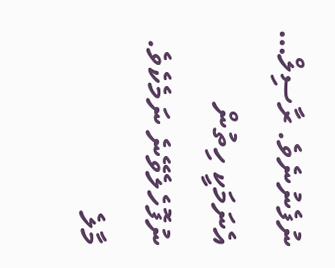ނުފެނުނެވެ. ރާސިލް… އެނަމަކީ ހިތުން ނުފޮހެލެވޭނެ ނަމެކެވެ. މާލެ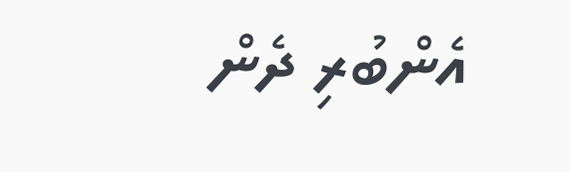އެންބުރި ދެން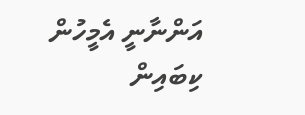އަންނާނީ އެމީހުން ކިބައިން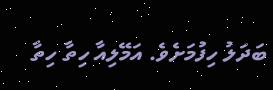ބަދަލު ހިފުމަށެވެ. އަމޭލިއާ ހިތާ ހިތާ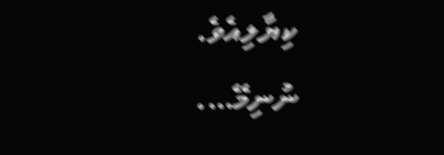ކިޔާލިއެވެ.
ނުނިމޭ….